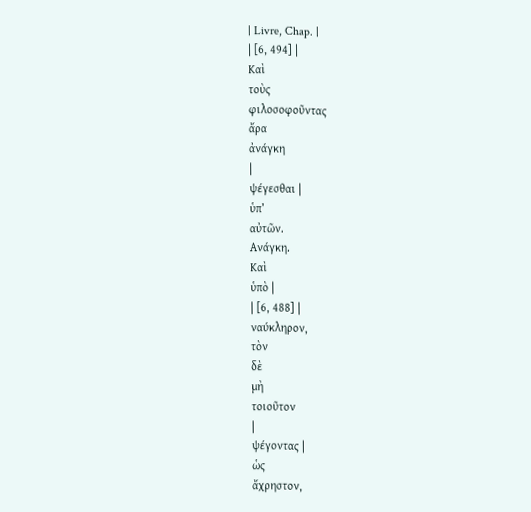| Livre, Chap. |
| [6, 494] |
Καὶ
τοὺς
φιλοσοφοῦντας
ἄρα
ἀνάγκη
|
ψέγεσθαι |
ὑπ’
αὐτῶν.
Ανάγκη.
Καὶ
ὑπὸ |
| [6, 488] |
ναύκληρον,
τὸν
δὲ
μὴ
τοιοῦτον
|
ψέγοντας |
ὡς
ἄχρηστον,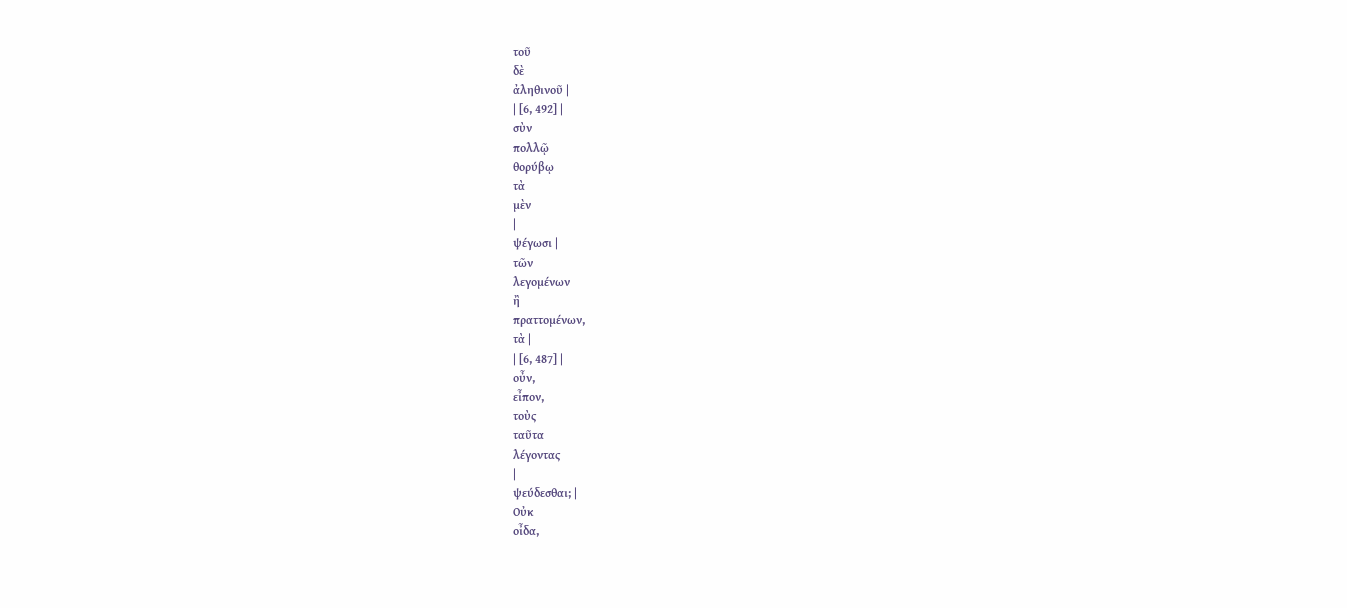τοῦ
δὲ
ἀληθινοῦ |
| [6, 492] |
σὺν
πολλῷ
θορύβῳ
τὰ
μὲν
|
ψέγωσι |
τῶν
λεγομένων
ἢ
πραττομένων,
τὰ |
| [6, 487] |
οὖν,
εἶπον,
τοὺς
ταῦτα
λέγοντας
|
ψεύδεσθαι; |
Οὐκ
οἶδα,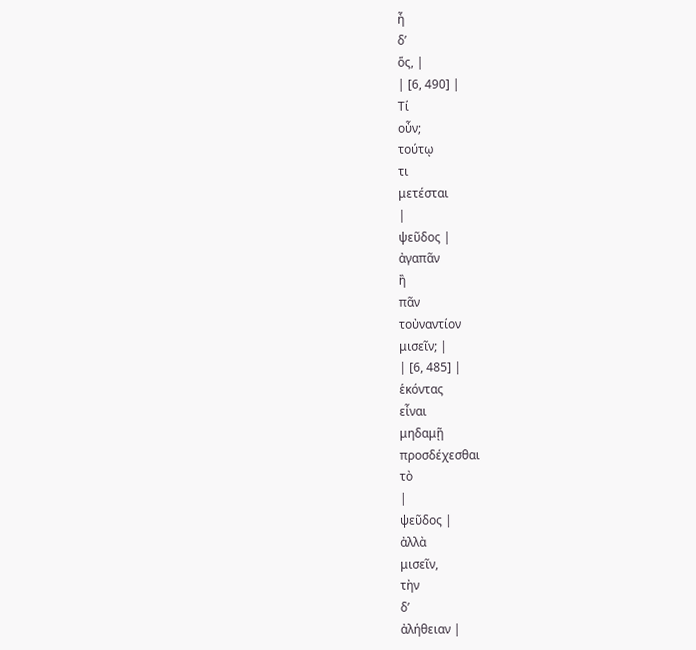ἦ
δ’
ὅς, |
| [6, 490] |
Τί
οὖν;
τούτῳ
τι
μετέσται
|
ψεῦδος |
ἀγαπᾶν
ἢ
πᾶν
τοὐναντίον
μισεῖν; |
| [6, 485] |
ἑκόντας
εἶναι
μηδαμῇ
προσδέχεσθαι
τὸ
|
ψεῦδος |
ἀλλὰ
μισεῖν,
τὴν
δ’
ἀλήθειαν |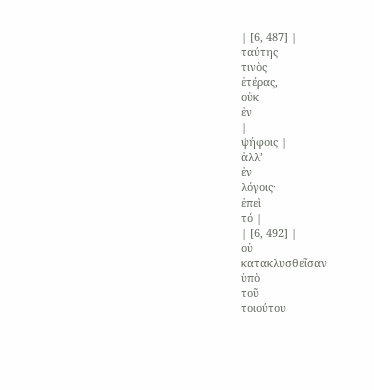| [6, 487] |
ταύτης
τινὸς
ἑτέρας,
οὐκ
ἐν
|
ψήφοις |
ἀλλ’
ἐν
λόγοις·
ἐπεὶ
τό |
| [6, 492] |
οὐ
κατακλυσθεῖσαν
ὑπὸ
τοῦ
τοιούτου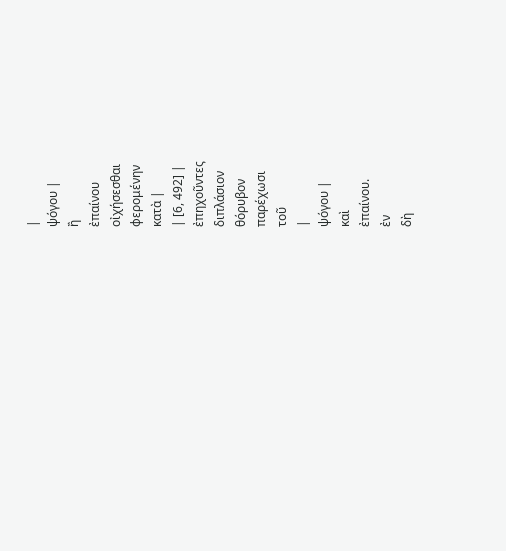|
ψόγου |
ἢ
ἐπαίνου
οἰχήσεσθαι
φερομένην
κατὰ |
| [6, 492] |
ἐπηχοῦντες
διπλάσιον
θόρυβον
παρέχωσι
τοῦ
|
ψόγου |
καὶ
ἐπαίνου.
ἐν
δὴ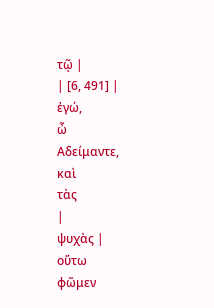τῷ |
| [6, 491] |
ἐγώ,
ὦ
Αδείμαντε,
καὶ
τὰς
|
ψυχὰς |
οὕτω
φῶμεν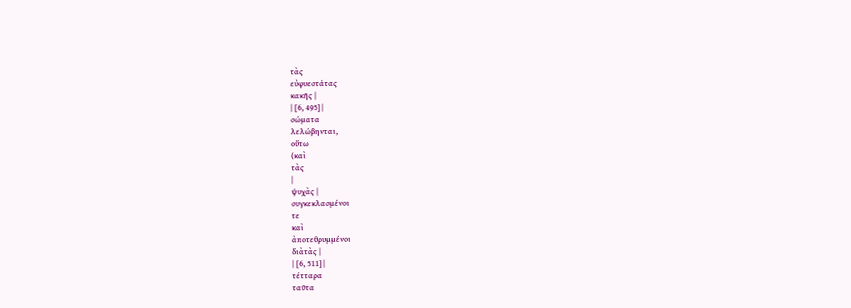τὰς
εὐφυεστάτας
κακῆς |
| [6, 495] |
σώματα
λελώβηνται,
οὕτω
(καὶ
τὰς
|
ψυχὰς |
συγκεκλασμένοι
τε
καὶ
ἀποτεθρυμμένοι
διὰτὰς |
| [6, 511] |
τέτταρα
ταῦτα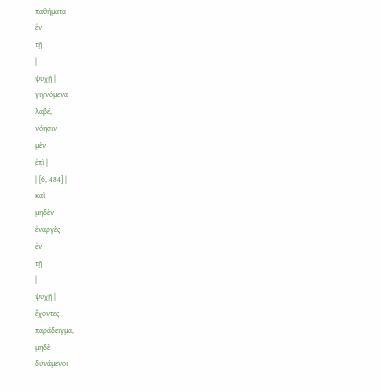παθήματα
ἐν
τῇ
|
ψυχῇ |
γιγνόμενα
λαβέ,
νόησιν
μὲν
ἐπὶ |
| [6, 484] |
καὶ
μηδὲν
ἐναργὲς
ἐν
τῇ
|
ψυχῇ |
ἔχοντες
παράδειγμα,
μηδὲ
δυνάμενοι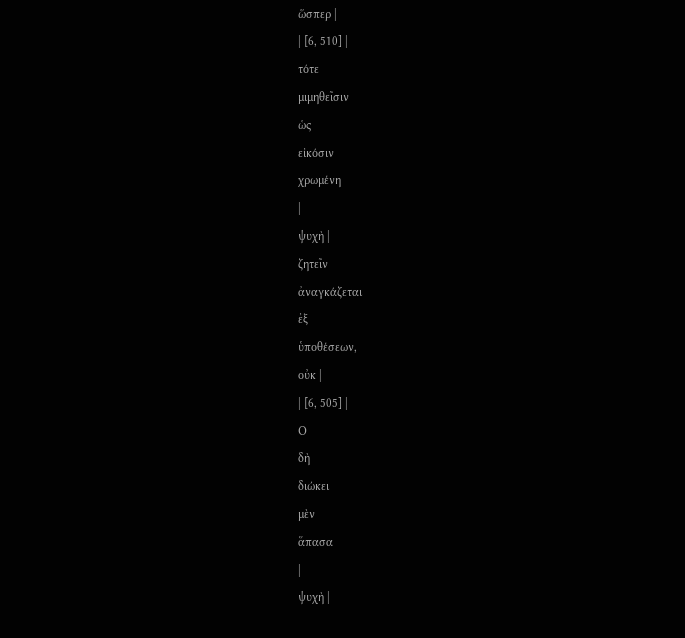ὥσπερ |
| [6, 510] |
τότε
μιμηθεῖσιν
ὡς
εἰκόσιν
χρωμένη
|
ψυχὴ |
ζητεῖν
ἀναγκάζεται
ἐξ
ὑποθέσεων,
οὐκ |
| [6, 505] |
Ο
δὴ
διώκει
μὲν
ἅπασα
|
ψυχὴ |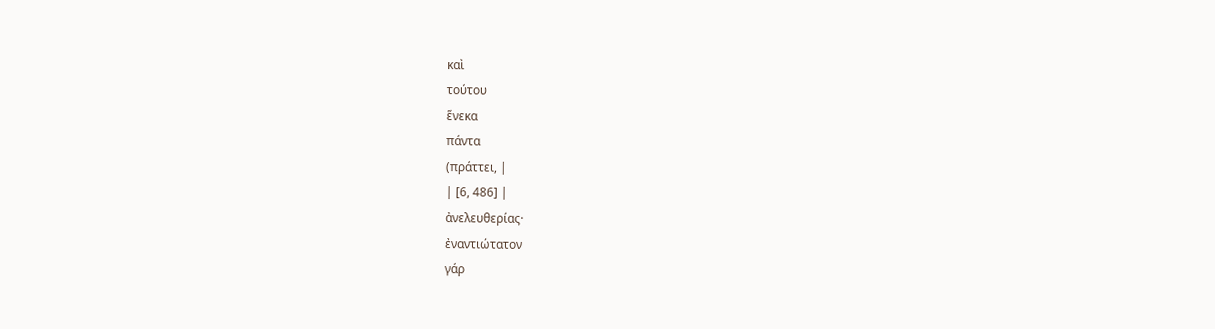καὶ
τούτου
ἕνεκα
πάντα
(πράττει, |
| [6, 486] |
ἀνελευθερίας·
ἐναντιώτατον
γάρ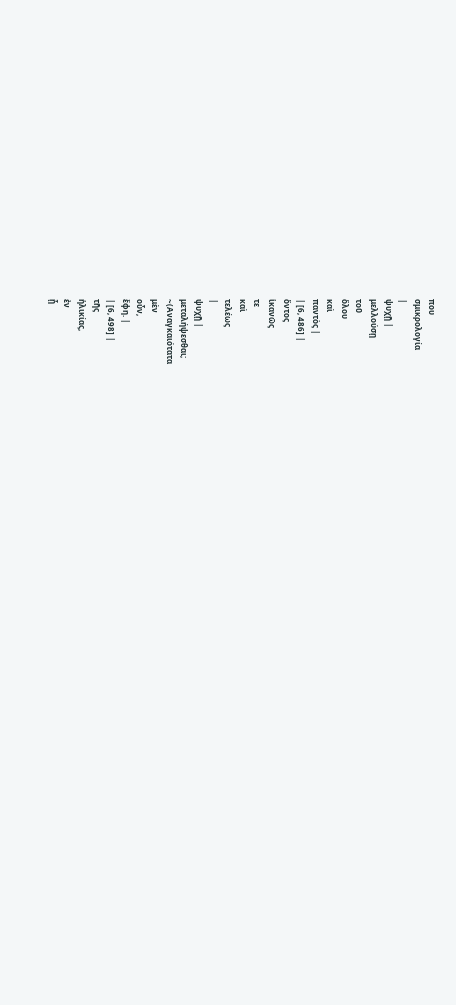που
σμικρολογία
|
ψυχῇ |
μελλούσῃ
τοῦ
ὅλου
καὶ
παντὸς |
| [6, 486] |
ὄντος
ἱκανῶς
τε
καὶ
τελέως
|
ψυχῇ |
μεταλήψεσθαι;
~(Αναγκαιότατα
μὲν
οὖν,
ἔφη. |
| [6, 498] |
τῆς
ἡλικίας,
ἐν
ᾗ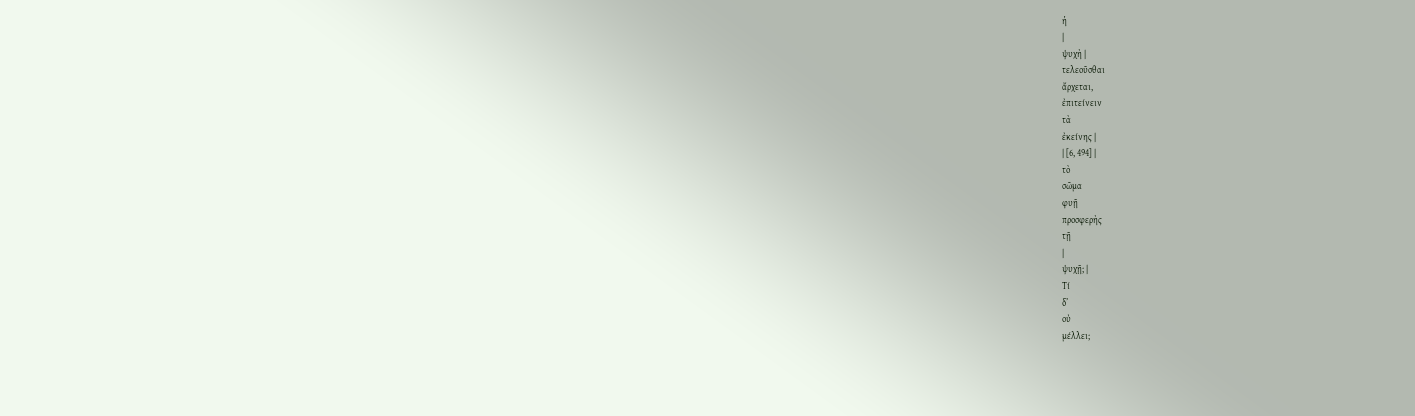ἡ
|
ψυχὴ |
τελεοῦσθαι
ἄρχεται,
ἐπιτείνειν
τὰ
ἐκείνης |
| [6, 494] |
τὸ
σῶμα
φυῇ
προσφερὴς
τῇ
|
ψυχῇ; |
Τί
δ’
οὐ
μέλλει;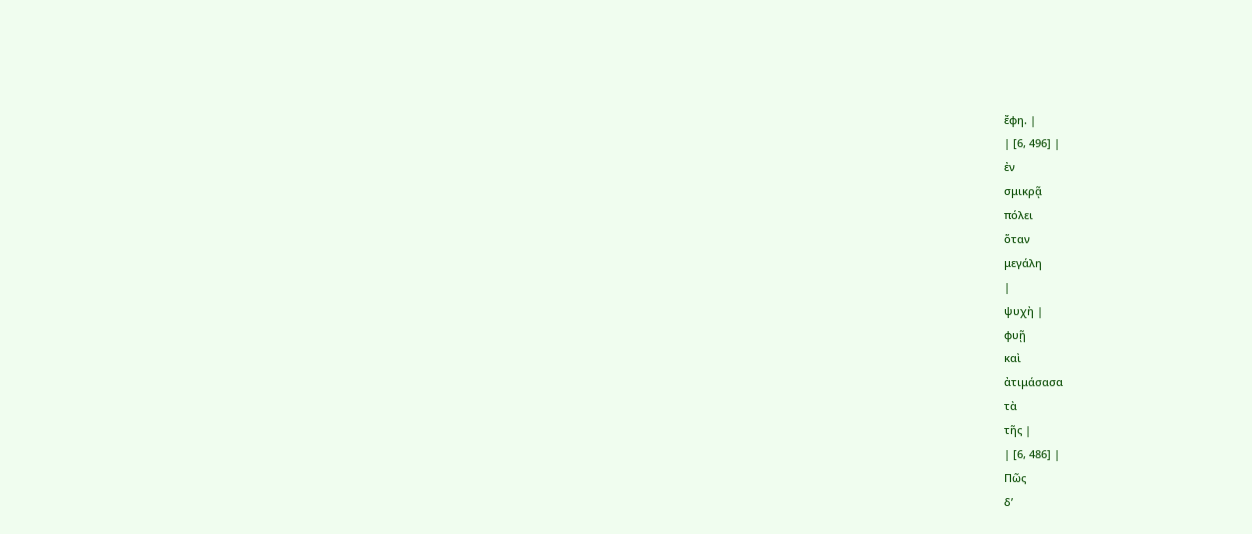ἔφη. |
| [6, 496] |
ἐν
σμικρᾷ
πόλει
ὅταν
μεγάλη
|
ψυχὴ |
φυῇ
καὶ
ἀτιμάσασα
τὰ
τῆς |
| [6, 486] |
Πῶς
δ’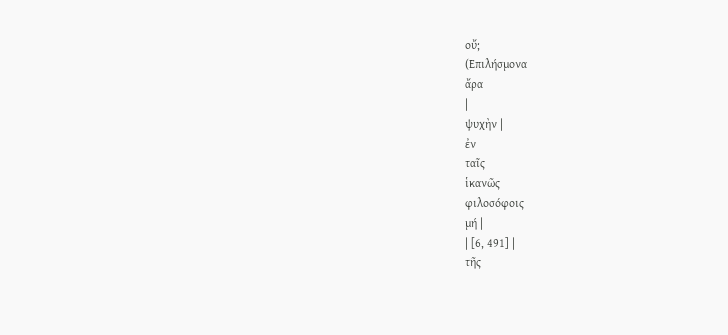οὔ;
(Επιλήσμονα
ἄρα
|
ψυχὴν |
ἐν
ταῖς
ἱκανῶς
φιλοσόφοις
μή |
| [6, 491] |
τῆς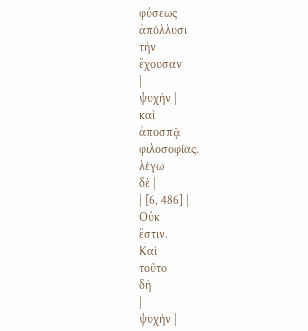φύσεως
ἀπόλλυσι
τὴν
ἔχουσαν
|
ψυχὴν |
καὶ
ἀποσπᾷ
φιλοσοφίας.
λέγω
δὲ |
| [6, 486] |
Οὐκ
ἔστιν.
Καὶ
τοῦτο
δὴ
|
ψυχὴν |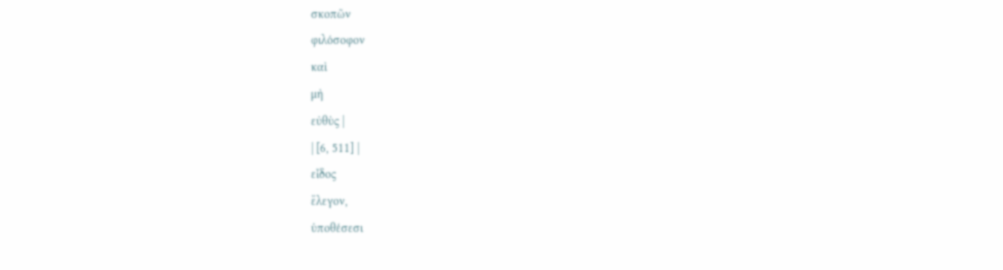σκοπῶν
φιλόσοφον
καὶ
μὴ
εὐθὺς |
| [6, 511] |
εἶδος
ἔλεγον,
ὑποθέσεσι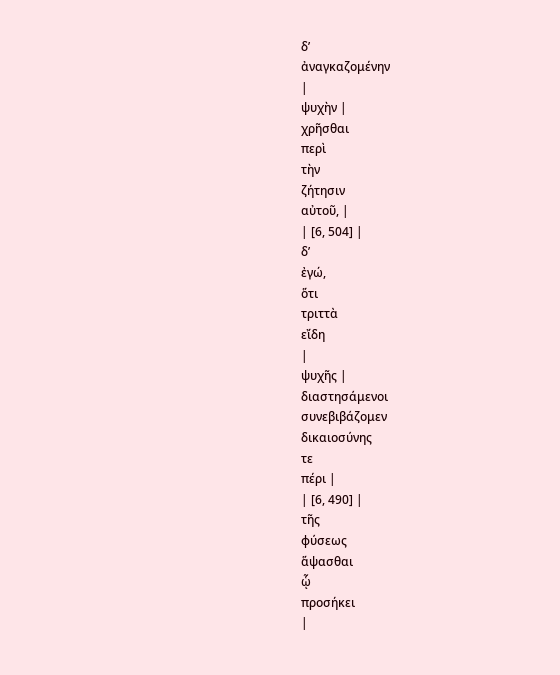δ’
ἀναγκαζομένην
|
ψυχὴν |
χρῆσθαι
περὶ
τὴν
ζήτησιν
αὐτοῦ, |
| [6, 504] |
δ’
ἐγώ,
ὅτι
τριττὰ
εἴδη
|
ψυχῆς |
διαστησάμενοι
συνεβιβάζομεν
δικαιοσύνης
τε
πέρι |
| [6, 490] |
τῆς
φύσεως
ἅψασθαι
ᾧ
προσήκει
|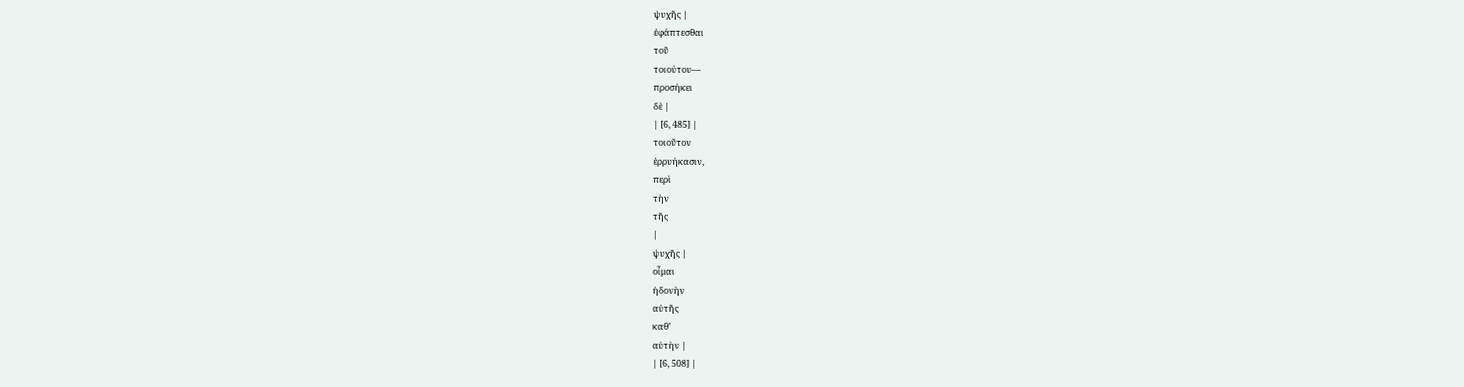ψυχῆς |
ἐφάπτεσθαι
τοῦ
τοιούτου—
προσήκει
δὲ |
| [6, 485] |
τοιοῦτον
ἐρρυήκασιν,
περὶ
τὴν
τῆς
|
ψυχῆς |
οἶμαι
ἡδονὴν
αὐτῆς
καθ’
αὑτὴν |
| [6, 508] |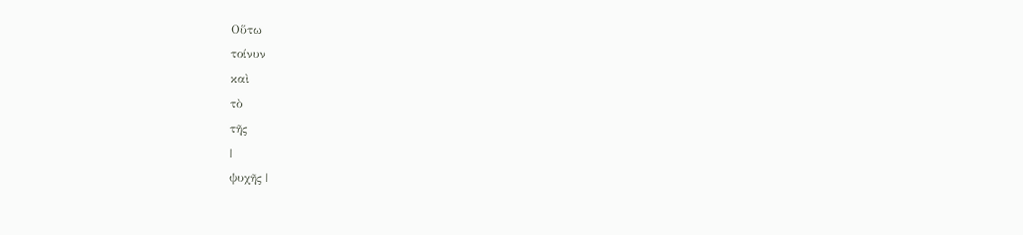Οὕτω
τοίνυν
καὶ
τὸ
τῆς
|
ψυχῆς |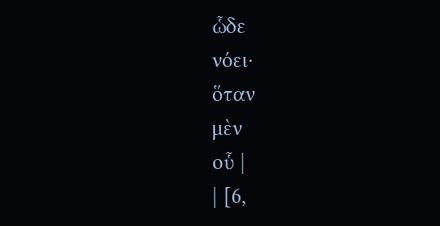ὧδε
νόει·
ὅταν
μὲν
οὗ |
| [6,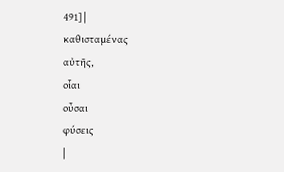491] |
καθισταμένας
αὐτῆς,
οἷαι
οὖσαι
φύσεις
|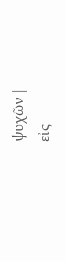ψυχῶν |
εἰς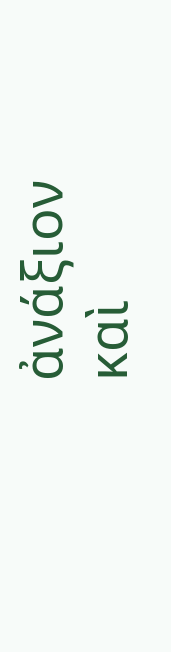ἀνάξιον
καὶ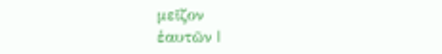μεῖζον
ἑαυτῶν |